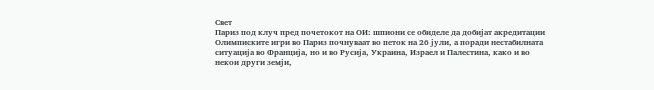Свет
Париз под клуч пред почетокот на ОИ: шпиони се обиделе да добијат акредитации
Олимписките игри во Париз почнуваат во петок на 26 јули, а поради нестабилната ситуација во Франција, но и во Русија, Украина, Израел и Палестина, како и во некои други земји,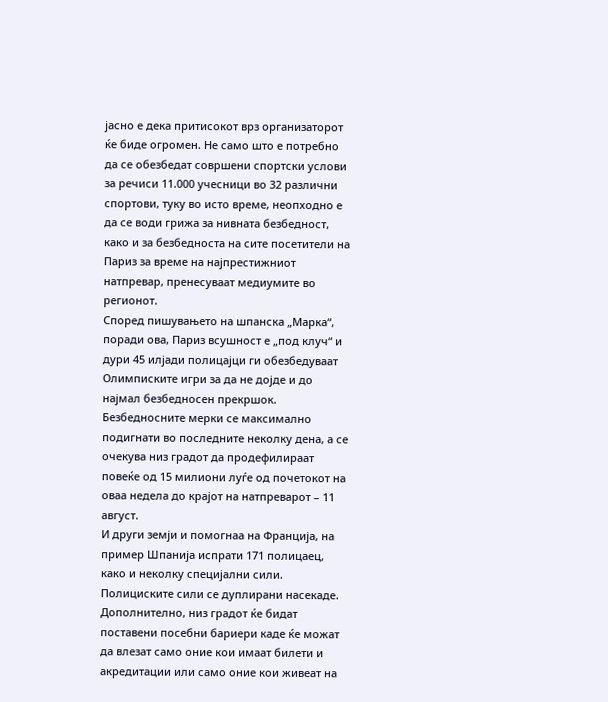јасно е дека притисокот врз организаторот ќе биде огромен. Не само што е потребно да се обезбедат совршени спортски услови за речиси 11.000 учесници во 32 различни спортови, туку во исто време, неопходно е да се води грижа за нивната безбедност, како и за безбедноста на сите посетители на Париз за време на најпрестижниот натпревар, пренесуваат медиумите во регионот.
Според пишувањето на шпанска „Марка“, поради ова, Париз всушност е „под клуч“ и дури 45 илјади полицајци ги обезбедуваат Олимписките игри за да не дојде и до најмал безбедносен прекршок. Безбедносните мерки се максимално подигнати во последните неколку дена, а се очекува низ градот да продефилираат повеќе од 15 милиони луѓе од почетокот на оваа недела до крајот на натпреварот – 11 август.
И други земји и помогнаа на Франција, на пример Шпанија испрати 171 полицаец, како и неколку специјални сили.
Полициските сили се дуплирани насекаде. Дополнително, низ градот ќе бидат поставени посебни бариери каде ќе можат да влезат само оние кои имаат билети и акредитации или само оние кои живеат на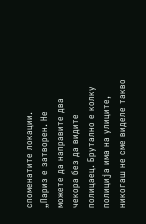споменатите локации.
„Париз е затворен. Не можете да направите два чекора без да видите полицаец. Брутално е колку полиција има на улиците, никогаш не сме виделе такво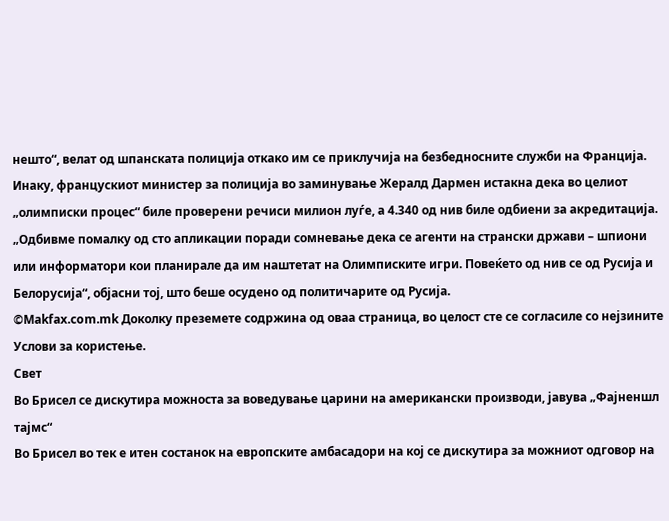нешто“, велат од шпанската полиција откако им се приклучија на безбедносните служби на Франција.
Инаку, францускиот министер за полиција во заминување Жералд Дармен истакна дека во целиот „олимписки процес“ биле проверени речиси милион луѓе, а 4.340 од нив биле одбиени за акредитација.
„Одбивме помалку од сто апликации поради сомневање дека се агенти на странски држави – шпиони или информатори кои планирале да им наштетат на Олимписките игри. Повеќето од нив се од Русија и Белорусија“, објасни тој, што беше осудено од политичарите од Русија.
©Makfax.com.mk Доколку преземете содржина од оваа страница, во целост сте се согласиле со нејзините Услови за користење.
Свет
Во Брисел се дискутира можноста за воведување царини на американски производи, јавува „Фајненшл тајмс“
Во Брисел во тек е итен состанок на европските амбасадори на кој се дискутира за можниот одговор на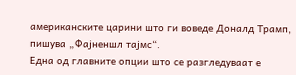американските царини што ги воведе Доналд Трамп, пишува „Фајненшл тајмс“.
Една од главните опции што се разгледуваат е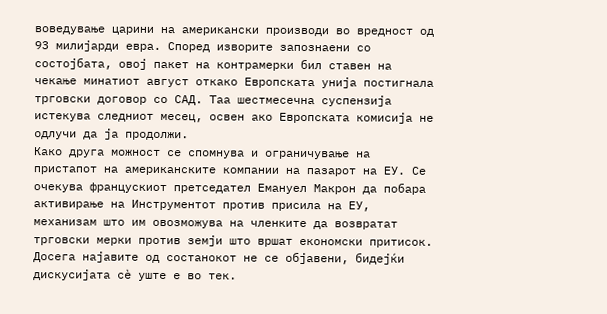воведување царини на американски производи во вредност од 93 милијарди евра. Според изворите запознаени со состојбата, овој пакет на контрамерки бил ставен на чекање минатиот август откако Европската унија постигнала трговски договор со САД. Таа шестмесечна суспензија истекува следниот месец, освен ако Европската комисија не одлучи да ја продолжи.
Како друга можност се спомнува и ограничување на пристапот на американските компании на пазарот на ЕУ. Се очекува францускиот претседател Емануел Макрон да побара активирање на Инструментот против присила на ЕУ, механизам што им овозможува на членките да возвратат трговски мерки против земји што вршат економски притисок.
Досега најавите од состанокот не се објавени, бидејќи дискусијата сè уште е во тек.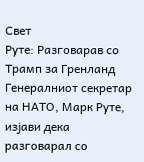Свет
Руте: Разговарав со Трамп за Гренланд
Генералниот секретар на НАТО, Марк Руте, изјави дека разговарал со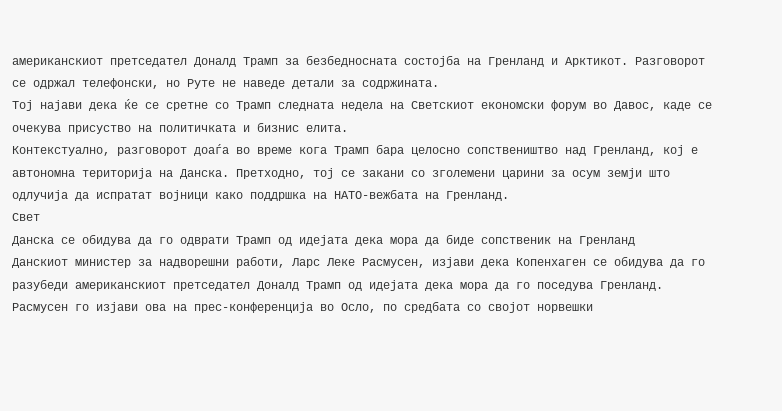американскиот претседател Доналд Трамп за безбедносната состојба на Гренланд и Арктикот. Разговорот се одржал телефонски, но Руте не наведе детали за содржината.
Тој најави дека ќе се сретне со Трамп следната недела на Светскиот економски форум во Давос, каде се очекува присуство на политичката и бизнис елита.
Контекстуално, разговорот доаѓа во време кога Трамп бара целосно сопствеништво над Гренланд, кој е автономна територија на Данска. Претходно, тој се закани со зголемени царини за осум земји што одлучија да испратат војници како поддршка на НАТО-вежбата на Гренланд.
Свет
Данска се обидува да го одврати Трамп од идејата дека мора да биде сопственик на Гренланд
Данскиот министер за надворешни работи, Ларс Леке Расмусен, изјави дека Копенхаген се обидува да го разубеди американскиот претседател Доналд Трамп од идејата дека мора да го поседува Гренланд.
Расмусен го изјави ова на прес-конференција во Осло, по средбата со својот норвешки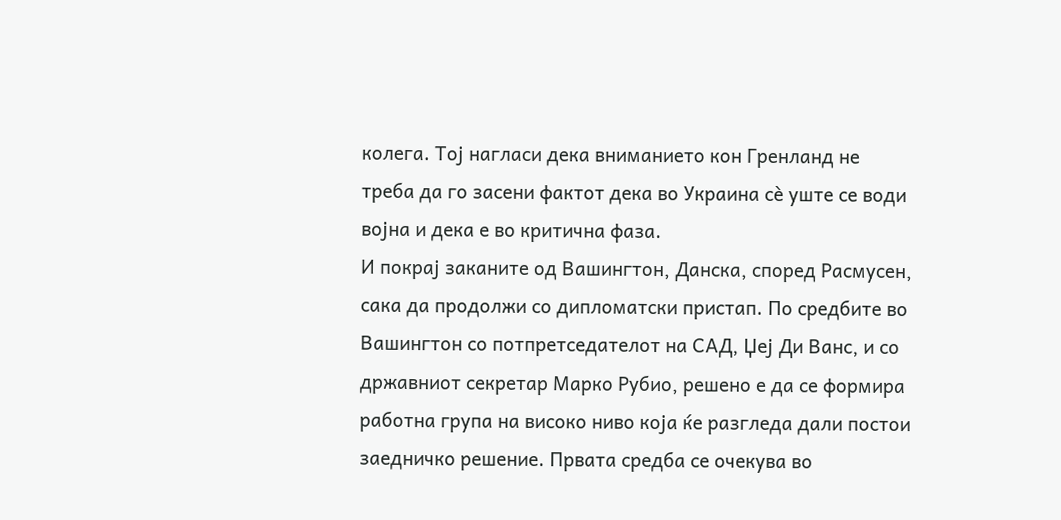колега. Тој нагласи дека вниманието кон Гренланд не треба да го засени фактот дека во Украина сè уште се води војна и дека е во критична фаза.
И покрај заканите од Вашингтон, Данска, според Расмусен, сака да продолжи со дипломатски пристап. По средбите во Вашингтон со потпретседателот на САД, Џеј Ди Ванс, и со државниот секретар Марко Рубио, решено е да се формира работна група на високо ниво која ќе разгледа дали постои заедничко решение. Првата средба се очекува во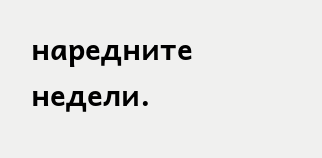наредните недели.